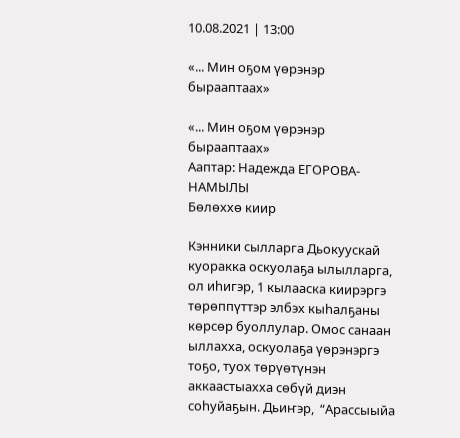10.08.2021 | 13:00

«... Мин оҕом үөрэнэр бырааптаах»

«... Мин оҕом үөрэнэр бырааптаах»
Ааптар: Надежда ЕГОРОВА-НАМЫЛЫ
Бөлөххө киир

Кэнники сылларга Дьокуускай куоракка оскуолаҕа ылылларга, ол иһигэр, 1 кылааска киирэргэ төрөппүттэр элбэх кыһалҕаны көрсөр буоллулар. Омос санаан ыллахха, оскуолаҕа үөрэнэргэ  тоҕо, туох төрүөтүнэн аккаастыахха сөбүй диэн  соһуйаҕын. Дьиҥэр,  “Арассыыйа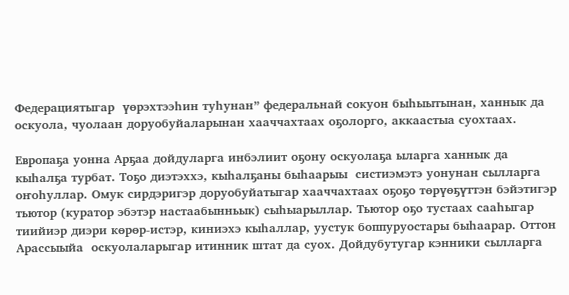Федерациятыгар  үөрэхтээһин туһунан” федеральнай сокуон быһыытынан, ханнык да оскуола, чуолаан доруобуйаларынан хааччахтаах оҕолорго, аккаастыа суохтаах.

Европаҕа уонна Арҕаа дойдуларга инбэлиит оҕону оскуолаҕа ыларга ханнык да кыһалҕа турбат. Тоҕо диэтэххэ, кыһалҕаны быһаарыы  систиэмэтэ уонунан сылларга оҥоһуллар. Омук сирдэригэр доруобуйатыгар хааччахтаах оҕоҕо төрүөҕүттэн бэйэтигэр тьютор (куратор эбэтэр настаабынньык) сыһыарыллар. Тьютор оҕо тустаах сааһыгар тиийиэр диэри көрөр-истэр, киниэхэ кыһаллар, уустук боппуруостары быһаарар. Оттон Арассыыйа  оскуолаларыгар итинник штат да суох. Дойдубутугар кэнники сылларга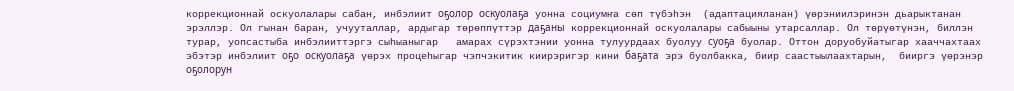коррекционнай оскуолалары сабан, инбэлиит оҕолор оскуолаҕа уонна социумҥа сөп түбэһэн  (адаптацияланан) үөрэниилэринэн дьарыктанан эрэллэр. Ол гынан баран, учууталлар, ардыгар төрөппүттэр даҕаны коррекционнай оскуолалары сабыыны утарсаллар. Ол төрүөтүнэн, биллэн турар, уопсастыба инбэлииттэргэ сыһыаныгар   амарах сүрэхтэнии уонна тулуурдаах буолуу суоҕа буолар. Оттон доруобуйатыгар хааччахтаах эбэтэр инбэлиит оҕо оскуолаҕа үөрэх процеһыгар чэпчэкитик киирэригэр кини баҕата эрэ буолбакка, биир саастыылаахтарын,  бииргэ үөрэнэр оҕолорун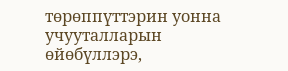төрөппүттэрин уонна учууталларын өйөбүллэрэ,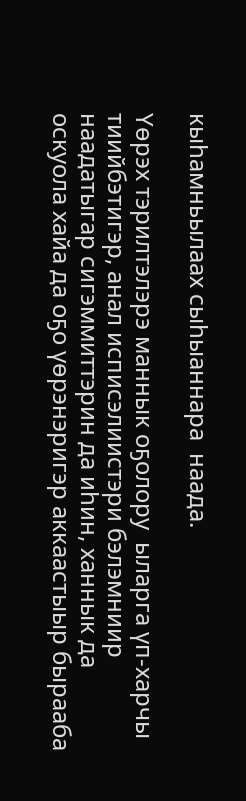кыһамньылаах сыһыаннара  наада.

Үөрэх тэрилтэлэрэ маннык оҕолору  ыларга үп-харчы тиийбэтигэр, анал исписэлиистэри бэлэмниир наадатыгар сигэммиттэрин да иһин, ханнык да оскуола хайа да оҕо үөрэнэригэр аккаастыыр бырааба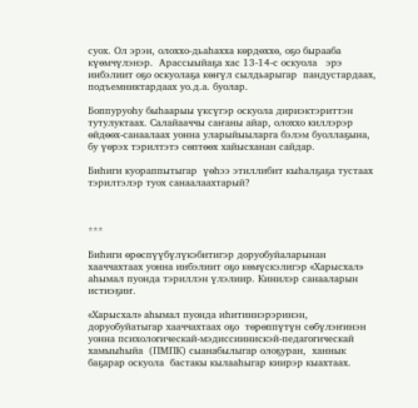суох. Ол эрэн, олоххо-дьаһахха көрдөххө, оҕо бырааба күөмчүлэнэр.  Арассыыйаҕа хас 13-14-с оскуола   эрэ инбэлиит оҕо оскуолаҕа көҥүл сылдьарыгар  пандустардаах, подъемниктардаах уо.д.а. буолар.

Боппуруоһу быһаарыы үксүгэр оскуола дириэктэриттэн тутулуктаах. Салайааччы саҥаны айар, олоххо киллэрэр өйдөөх-санаалаах уонна уларыйыыларга бэлэм буоллаҕына, бу үөрэх тэрилтэтэ сөптөөх хайысханан сайдар.

Биһиги куораппытыгар  үөһээ этиллибит кыһалҕаҕа тустаах тэрилтэлэр туох санаалаахтарый?



***

Биһиги өрөспүүбүлүкэбитигэр доруобуйаларынан хааччахтаах уонна инбэлиит оҕо көмүскэлигэр «Харысхал» аһымал пуонда тэриллэн үлэлиир. Кинилэр санааларын истиэҕиҥ.

«Харысхал» аһымал пуонда иһитиннэрэринэн, доруобуйатыгар хааччахтаах оҕо  төрөппүтүн сөбүлэҥинэн уонна психологическай-мэдиссиинискэй-педагогическай хамыыһыйа  (ПМПК) сыанабылыгар олоҕуран,  ханнык баҕарар оскуола  бастакы кылааһыгар киирэр кыахтаах.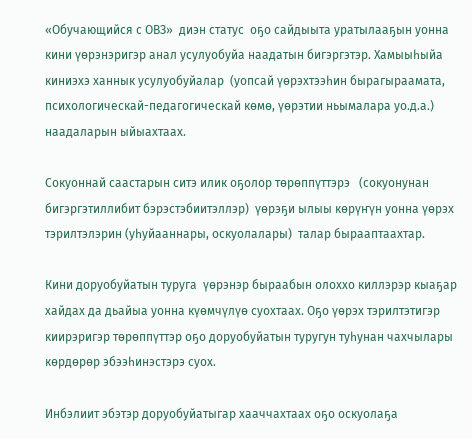«Обучающийся с ОВЗ»  диэн статус  оҕо сайдыыта уратылааҕын уонна кини үөрэнэригэр анал усулуобуйа наадатын бигэргэтэр. Хамыыһыйа киниэхэ ханнык усулуобуйалар  (уопсай үөрэхтээһин бырагыраамата, психологическай-педагогическай көмө, үөрэтии ньымалара уо.д.а.) наадаларын ыйыахтаах.

Сокуоннай саастарын ситэ илик оҕолор төрөппүттэрэ   (сокуонунан бигэргэтиллибит бэрэстэбиитэллэр)  үөрэҕи ылыы көрүҥүн уонна үөрэх тэрилтэлэрин (уһуйааннары, оскуолалары)  талар бырааптаахтар.

Кини доруобуйатын туруга  үөрэнэр быраабын олоххо киллэрэр кыаҕар хайдах да дьайыа уонна күөмчүлүө суохтаах. Оҕо үөрэх тэрилтэтигэр киирэригэр төрөппүттэр оҕо доруобуйатын туругун туһунан чахчылары көрдөрөр эбээһинэстэрэ суох.

Инбэлиит эбэтэр доруобуйатыгар хааччахтаах оҕо оскуолаҕа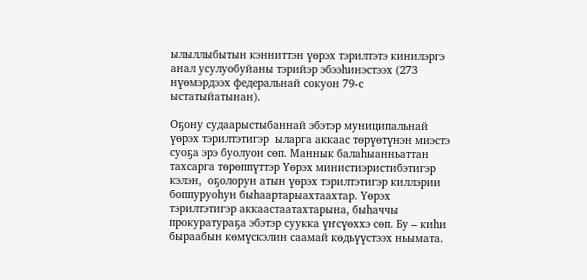ылыллыбытын кэнниттэн үөрэх тэрилтэтэ кинилэргэ анал усулуобуйаны тэрийэр эбээһинэстээх (273 нүөмэрдээх федеральнай сокуон 79-с ыстатыйатынан).

Оҕону судаарыстыбаннай эбэтэр муниципальнай үөрэх тэрилтэтигэр  ыларга аккаас төрүөтүнэн миэстэ суоҕа эрэ буолуон сөп. Маннык балаһыанньаттан тахсарга төрөппүттэр Үөрэх министиэристибэтигэр кэлэн,  оҕолорун атын үөрэх тэрилтэтигэр киллэрии боппуруоһун быһаартарыахтаахтар. Үөрэх тэрилтэтигэр аккаастаатахтарына, быһаччы прокуратураҕа эбэтэр суукка үҥсүөххэ сөп. Бу – киһи быраабын көмүскэлин саамай көдьүүстээх ньымата.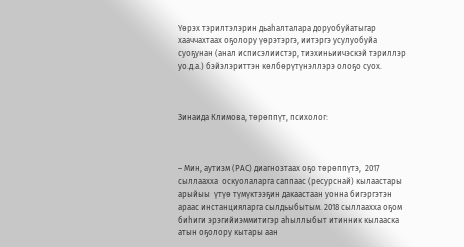Үөрэх тэрилтэлэрин дьаһалталара доруобуйатыгар хааччахтаах оҕолору үөрэтэргэ, иитэргэ усулуобуйа суоҕунан (анал исписэлиистэр, тиэхиньиичэскэй тэриллэр уо.д.а.) бэйэлэриттэн көлбөрүтүнэллэрэ олоҕо суох.



Зинаида Климова, төрөппүт, психолог:



– Мин, аутизм (РАС) диагнозтаах оҕо төрөппүтэ,  2017 сыллаахха  оскуолаларга саппаас (ресурснай) кылаастары арыйыы  үтүө түмүктээҕин дакаастаан уонна бигэргэтэн араас инстанцияларга сылдьыбытым. 2018 сыллаахха оҕом  биһиги эрэгийиэммитигэр аһыллыбыт итинник кылааска атын оҕолору кытары аан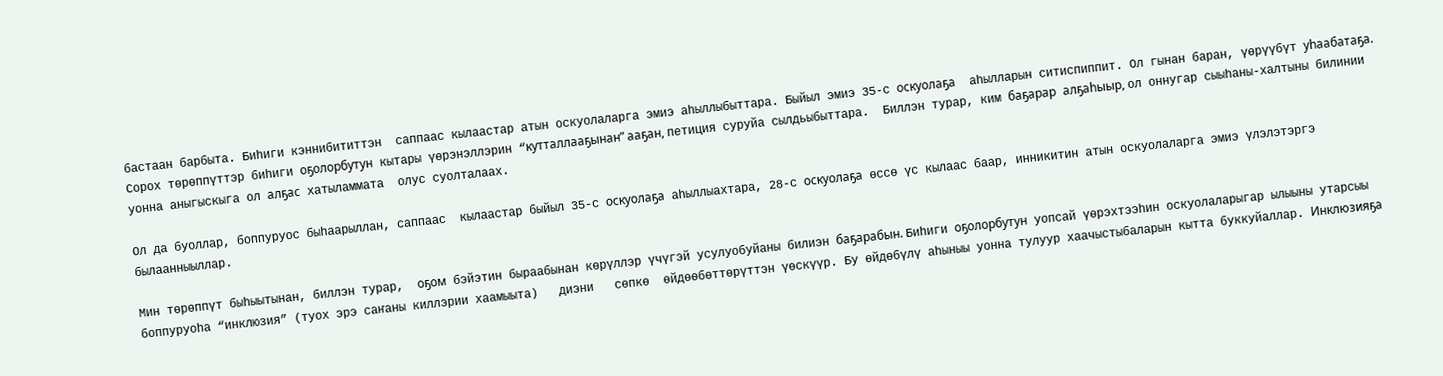бастаан барбыта. Биһиги кэннибититтэн  саппаас кылаастар атын оскуолаларга эмиэ аһыллыбыттара. Быйыл эмиэ 35-с оскуолаҕа  аһылларын ситиспиппит. Ол гынан баран, үөрүүбүт уһаабатаҕа. Сорох төрөппүттэр биһиги оҕолорбутун кытары үөрэнэллэрин “кутталлааҕынан” ааҕан, петиция суруйа сылдьыбыттара.  Биллэн турар, ким баҕарар алҕаһыыр, ол оннугар сыыһаны-халтыны билинии уонна аныгыскыга ол алҕас хатыламмата  олус суолталаах.

Ол да буоллар, боппуруос быһаарыллан, саппаас  кылаастар быйыл 35-с оскуолаҕа аһыллыахтара, 28-с оскуолаҕа өссө үс кылаас баар, инникитин атын оскуолаларга эмиэ үлэлэтэргэ былаанныыллар.

Мин төрөппүт быһыытынан, биллэн турар,  оҕом бэйэтин быраабынан көрүллэр үчүгэй усулуобуйаны билиэн баҕарабын. Биһиги оҕолорбутун уопсай үөрэхтээһин оскуолаларыгар ылыыны утарсыы боппуруоһа “инклюзия” (туох эрэ саҥаны киллэрии хаамыыта)   диэни   сөпкө  өйдөөбөттөрүттэн үөскүүр. Бу өйдөбүлү аһыныы уонна тулуур хаачыстыбаларын кытта буккуйаллар. Инклюзияҕа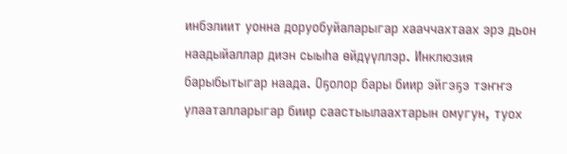инбэлиит уонна доруобуйаларыгар хааччахтаах эрэ дьон наадыйаллар диэн сыыһа өйдүүллэр. Инклюзия барыбытыгар наада. Оҕолор бары биир эйгэҕэ тэҥҥэ улааталларыгар биир саастыылаахтарын омугун, туох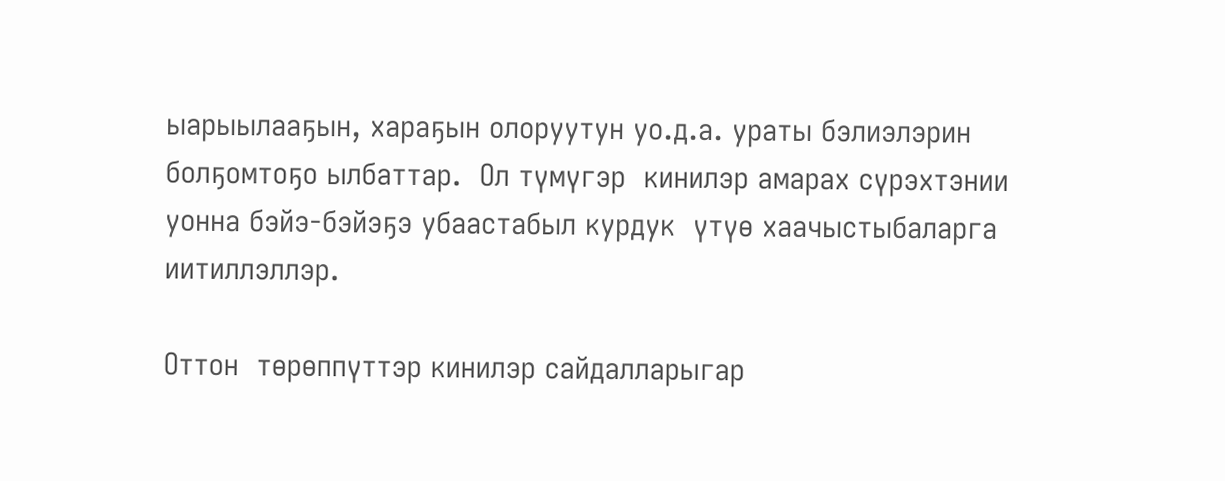ыарыылааҕын, хараҕын олоруутун уо.д.а. ураты бэлиэлэрин болҕомтоҕо ылбаттар.  Ол түмүгэр  кинилэр амарах сүрэхтэнии  уонна бэйэ-бэйэҕэ убаастабыл курдук  үтүө хаачыстыбаларга иитиллэллэр.

Оттон  төрөппүттэр кинилэр сайдалларыгар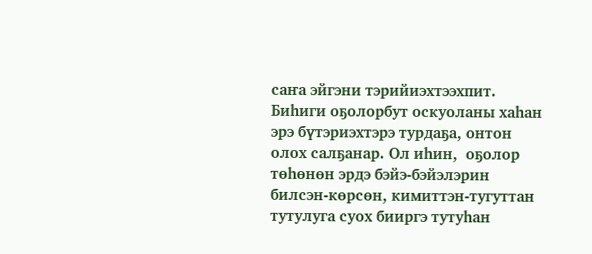саҥа эйгэни тэрийиэхтээхпит.  Биһиги оҕолорбут оскуоланы хаһан эрэ бүтэриэхтэрэ турдаҕа, онтон олох салҕанар. Ол иһин,  оҕолор төһөнөн эрдэ бэйэ-бэйэлэрин билсэн-көрсөн, кимиттэн-тугуттан тутулуга суох бииргэ тутуһан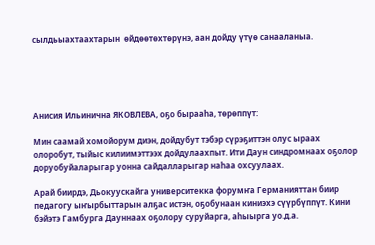сылдьыахтаахтарын  өйдөөтөхтөрүнэ, аан дойду үтүө санааланыа.





Анисия Ильинична ЯКОВЛЕВА, оҕо бырааһа, төрөппүт:

Мин саамай хомойорум диэн, дойдубут тэбэр сүрэҕиттэн олус ыраах олоробут, тыйыс килиимэттээх дойдулаахпыт. Ити Даун синдромнаах оҕолор доруобуйаларыгар уонна сайдалларыгар наһаа охсуулаах.

Арай биирдэ, Дьокуускайга университекка форумҥа Германияттан биир педагогу ыҥырбыттарын алҕас истэн, оҕобунаан киниэхэ сүүрбүппүт. Кини бэйэтэ Гамбурга Дауннаах оҕолору суруйарга, аһыырга уо.д.а.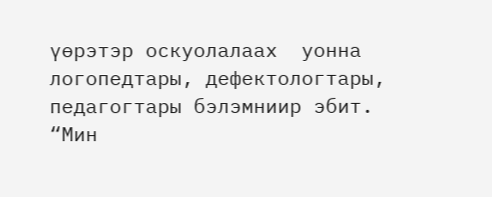үөрэтэр оскуолалаах  уонна логопедтары, дефектологтары, педагогтары бэлэмниир эбит.  “Мин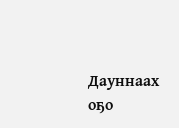Дауннаах оҕо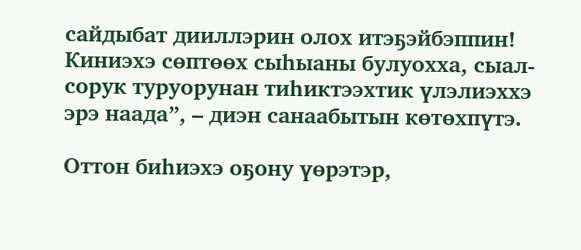сайдыбат дииллэрин олох итэҕэйбэппин! Киниэхэ сөптөөх сыһыаны булуохха, сыал-сорук туруорунан тиһиктээхтик үлэлиэххэ эрэ наада”, – диэн санаабытын көтөхпүтэ.

Оттон биһиэхэ оҕону үөрэтэр,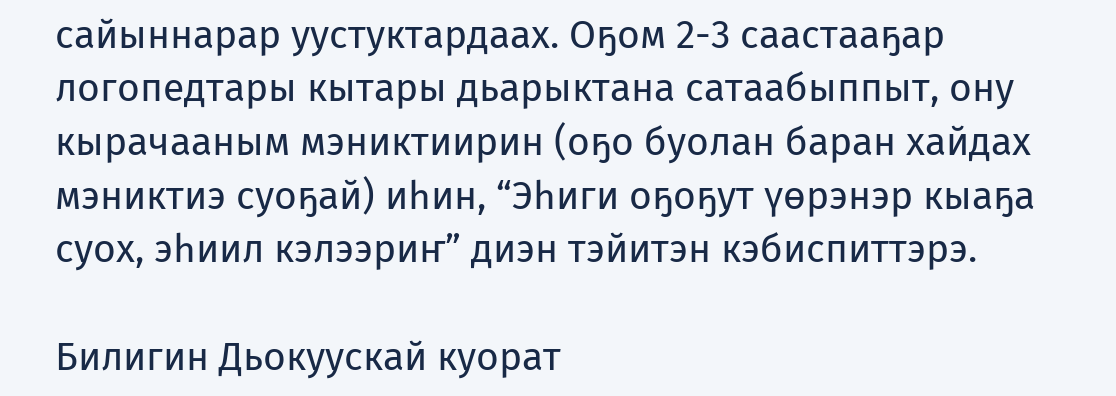сайыннарар уустуктардаах. Оҕом 2-3 саастааҕар логопедтары кытары дьарыктана сатаабыппыт, ону кырачааным мэниктиирин (оҕо буолан баран хайдах мэниктиэ суоҕай) иһин, “Эһиги оҕоҕут үөрэнэр кыаҕа суох, эһиил кэлээриҥ” диэн тэйитэн кэбиспиттэрэ.

Билигин Дьокуускай куорат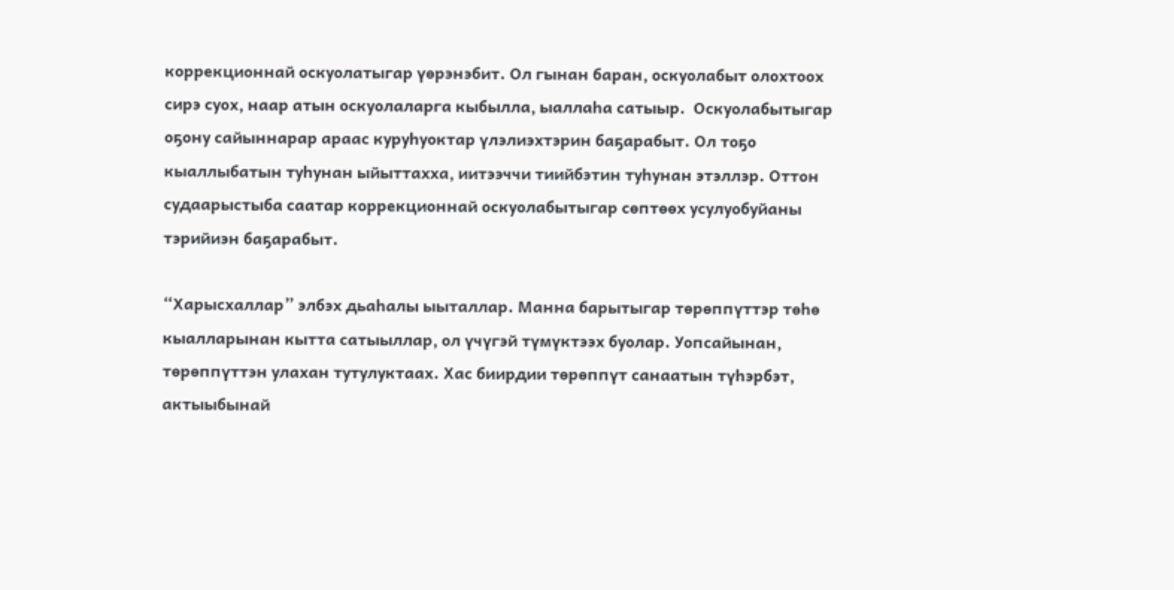коррекционнай оскуолатыгар үөрэнэбит. Ол гынан баран, оскуолабыт олохтоох сирэ суох, наар атын оскуолаларга кыбылла, ыаллаһа сатыыр.  Оскуолабытыгар оҕону сайыннарар араас куруһуоктар үлэлиэхтэрин баҕарабыт. Ол тоҕо кыаллыбатын туһунан ыйыттахха, иитээччи тиийбэтин туһунан этэллэр. Оттон судаарыстыба саатар коррекционнай оскуолабытыгар сөптөөх усулуобуйаны тэрийиэн баҕарабыт.

“Харысхаллар” элбэх дьаһалы ыыталлар. Манна барытыгар төрөппүттэр төһө кыалларынан кытта сатыыллар, ол үчүгэй түмүктээх буолар. Уопсайынан, төрөппүттэн улахан тутулуктаах. Хас биирдии төрөппүт санаатын түһэрбэт, актыыбынай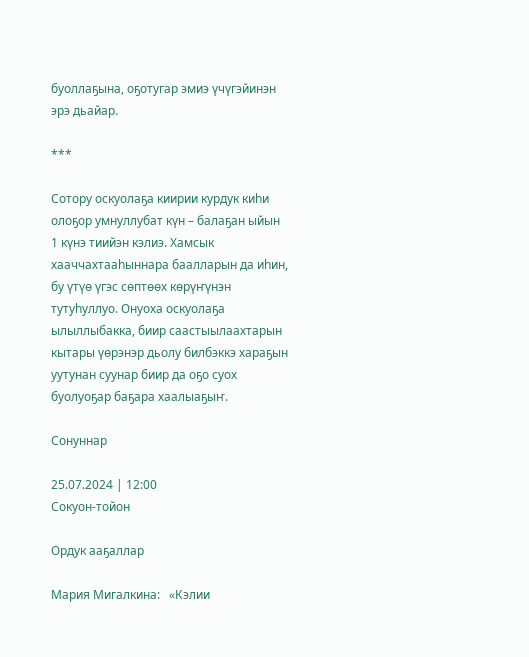буоллаҕына, оҕотугар эмиэ үчүгэйинэн эрэ дьайар.

***

Сотору оскуолаҕа киирии курдук киһи олоҕор умнуллубат күн – балаҕан ыйын 1 күнэ тиийэн кэлиэ. Хамсык хааччахтааһыннара баалларын да иһин, бу үтүө үгэс сөптөөх көрүҥүнэн тутуһуллуо. Онуоха оскуолаҕа ылыллыбакка, биир саастыылаахтарын кытары үөрэнэр дьолу билбэккэ хараҕын уутунан суунар биир да оҕо суох буолуоҕар баҕара хаалыаҕыҥ.

Сонуннар

25.07.2024 | 12:00
Сокуон-тойон

Ордук ааҕаллар

Мария Мигалкина:   «Кэлии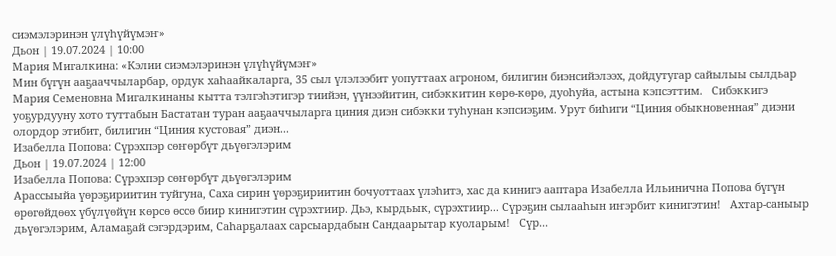сиэмэлэринэн үлүһүйүмэҥ»
Дьон | 19.07.2024 | 10:00
Мария Мигалкина: «Кэлии сиэмэлэринэн үлүһүйүмэҥ»
Мин бүгүн ааҕааччыларбар, ордук хаһаайкаларга, 35 сыл үлэлээбит уопуттаах агроном, билигин биэнсийэлээх, дойдутугар сайылыы сылдьар Мария Семеновна Мигалкинаны кытта тэлгэһэтигэр тиийэн, үүнээйитин, сибэккитин көрө-көрө, дуоһуйа, астына кэпсэттим.   Сибэккигэ уоҕурдууну хото туттабын Бастатан туран ааҕааччыларга циния диэн сибэкки туһунан кэпсиэҕим. Урут биһиги “Циния обыкновенная” диэни олордор этибит, билигин “Циния кустовая” диэн...
Изабелла Попова: Сүрэхпэр сөҥөрбүт дьүөгэлэрим
Дьон | 19.07.2024 | 12:00
Изабелла Попова: Сүрэхпэр сөҥөрбүт дьүөгэлэрим
Арассыыйа үөрэҕириитин туйгуна, Саха сирин үөрэҕириитин бочуоттаах үлэһитэ, хас да кинигэ ааптара Изабелла Ильинична Попова бүгүн өрөгөйдөөх үбүлүөйүн көрсө өссө биир кинигэтин сүрэхтиир. Дьэ, кырдьык, сүрэхтиир... Сүрэҕин сылааһын иҥэрбит кинигэтин!   Ахтар-саныыр дьүөгэлэрим, Аламаҕай сэгэрдэрим, Саһарҕалаах сарсыардабын Сандаарытар куоларым!   Сүр...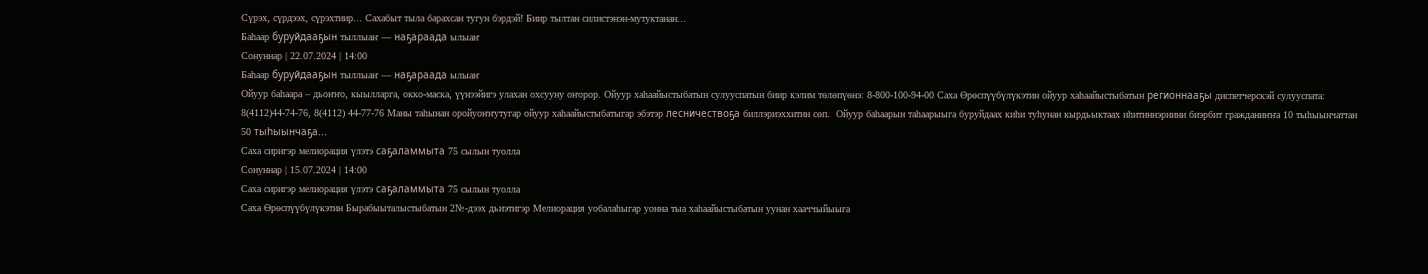Сүрэх, сүрдээх, сүрэхтиир... Сахабыт тыла барахсан тугун бэрдэй! Биир тылтан силистэнэн-мутуктанан...
Баһаар буруйдааҕын тыллыаҥ — наҕараада ылыаҥ
Сонуннар | 22.07.2024 | 14:00
Баһаар буруйдааҕын тыллыаҥ — наҕараада ылыаҥ
Ойуур баһаара – дьоҥҥо, кыылларга, окко-маска, үүнээйигэ улахан охсууну оҥорор. Ойуур хаһаайыстыбатын сулууспатын биир кэлим төлөпүөнэ: 8-800-100-94-00 Саха Өрөспүүбүлүкэтин ойуур хаһаайыстыбатын регионнааҕы диспетчерскэй сулууспата: 8(4112)44-74-76, 8(4112) 44-77-76 Маны таһынан оройуоҥҥутугар ойуур хаһаайыстыбатыгар эбэтэр лесничествоҕа биллэриэххитин сөп.  Ойуур баһаарын таһаарыыга буруйдаах киһи туһунан кырдьыктаах иһитиннэриини биэрбит гражданиҥҥа 10 тыһыынчаттан 50 тыһыынчаҕа...
Саха сиригэр мелиорация үлэтэ саҕаламмыта 75 сылын туолла
Сонуннар | 15.07.2024 | 14:00
Саха сиригэр мелиорация үлэтэ саҕаламмыта 75 сылын туолла
Саха Өрөспүүбүлүкэтин Бырабыыталыстыбатын 2№-дээх дьиэтигэр Мелиорация уобалаһыгар уонна тыа хаһаайыстыбатын уунан хааччыйыыга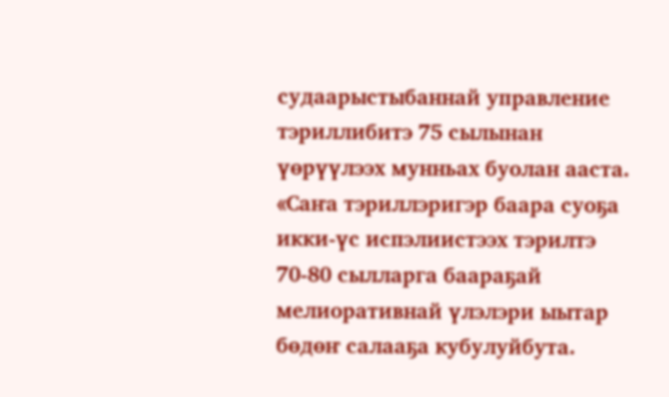судаарыстыбаннай управление тэриллибитэ 75 сылынан үөрүүлээх мунньах буолан ааста. «Саҥа тэриллэригэр баара суоҕа икки-үс испэлиистээх тэрилтэ 70-80 сылларга баараҕай мелиоративнай үлэлэри ыытар бөдөҥ салааҕа кубулуйбута.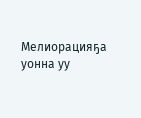Мелиорацияҕа уонна уу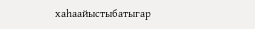хаһаайыстыбатыгар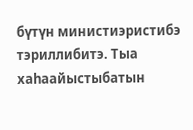бүтүн министиэристибэ тэриллибитэ. Тыа хаһаайыстыбатын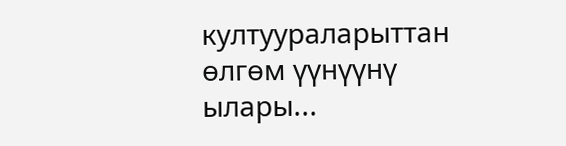култуураларыттан өлгөм үүнүүнү ылары...